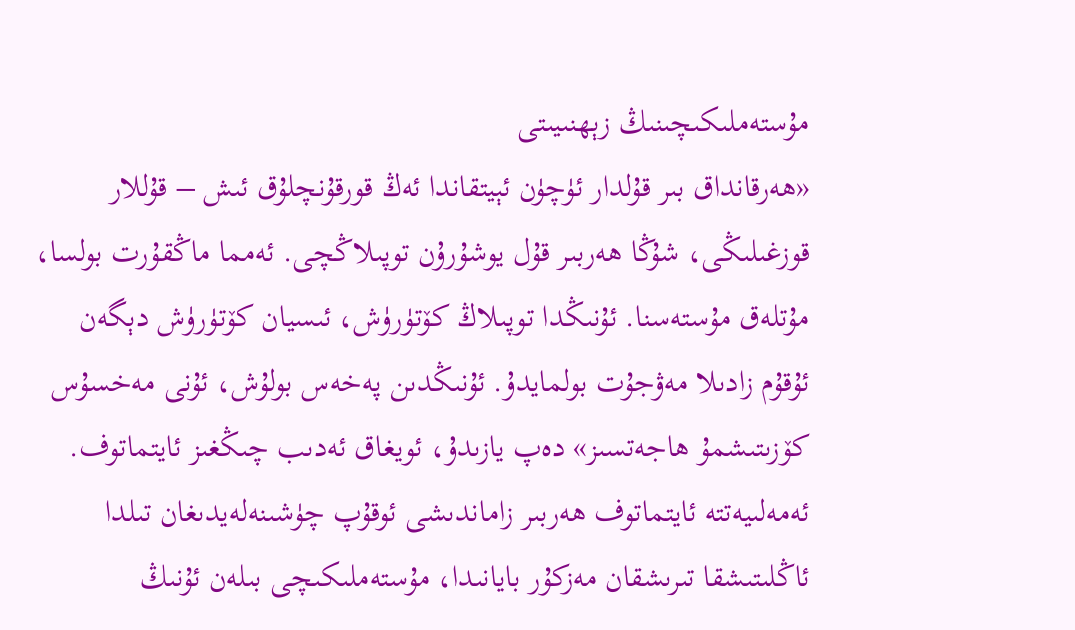مۇستەملىكىچىنىڭ زېھنىيىتى
«ھەرقانداق بىر قۇلدار ئۈچۈن ئېيتقاندا ئەڭ قورقۇنچلۇق ئىش – قۇللار قوزغىلىڭى، شۇڭا ھەربىر قۇل يوشۇرۇن توپىلاڭچى. ئەمما ماڭقۇرت بولسا، مۇتلەق مۇستەسنا. ئۇنىڭدا توپىلاڭ كۆتۈرۈش، ئىسيان كۆتۈرۈش دېگەن ئۇقۇم زادىلا مەۋجۇت بولمايدۇ. ئۇنىڭدىن پەخەس بولۇش، ئۇنى مەخسۇس كۆزىتىشمۇ ھاجەتسىز» دەپ يازىدۇ، ئويغاق ئەدىب چىڭغىز ئايتماتوف. ئەمەلىيەتتە ئايتماتوف ھەربىر زاماندىشى ئوقۇپ چۈشىنەلەيدىغان تىلدا ئاڭلىتىشقا تىرىشقان مەزكۇر بايانىدا، مۇستەملىكىچى بىلەن ئۇنىڭ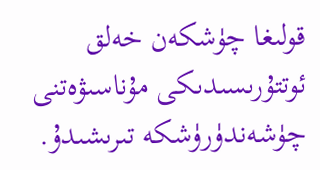قولىغا چۈشكەن خەلق ئوتتۇرىسىدىكى مۇناسىۋەتنى چۈشەندۈرۈشكە تىرىشىدۇ.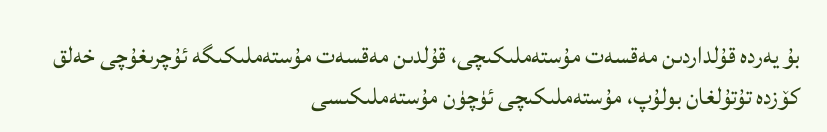بۇ يەردە قۇلداردىن مەقسەت مۇستەملىكىچى، قۇلدىن مەقسەت مۇستەملىكىگە ئۇچرىغۇچى خەلق كۆزدە تۇتۇلغان بولۇپ، مۇستەملىكىچى ئۈچۈن مۇستەملىكىسى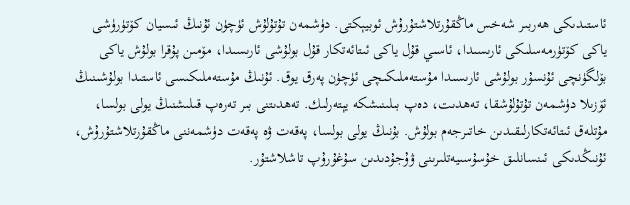ئاستىدىكى ھەربىر شەخس ماڭقۇرتلاشتۇرۇش ئوبيېكتى. دۈشمەن تۇتۇلۇش ئۈچۈن ئۇنىڭ ئىسيان كۆتۈرۈشى ياكى كۆتۈرمەسلىكى ئارىسىدا، ئاسىي قۇل ياكى ئىتائەتكار قۇل بولۇشى ئارىسىدا، مۆمىن پۇقرا بولۇش ياكى بۆلگۈنچى ئۇنسۇر بولۇشى ئارىسىدا مۇستەملىكىچى ئۈچۈن پەرق يوق. ئۇنىڭ مۇستەملىكىسى ئاستىدا بولۇشىنىڭ ئۆزىلا دۈشمەن تۇتۇلۇشقا، تەھدىت، دەپ بىلىنىشكە يېتەرلىك. تەھدىتنى بىر تەرەپ قىلىشنىڭ يولى بولسا، مۇتلەق ئىتائەتكارلىقىدىن خاتىرجەم بولۇش. بۇنىڭ يولى بولسا، پەقەت ۋە پەقەت دۈشمەننى ماڭقۇرتلاشتۇرۇش، ئۇنىڭدىكى ئىنسانلىق خۇسۇسىيەتلىرىنى ۋۇجۇدىدىن سۇغۇرۇپ تاشلاشتۇر.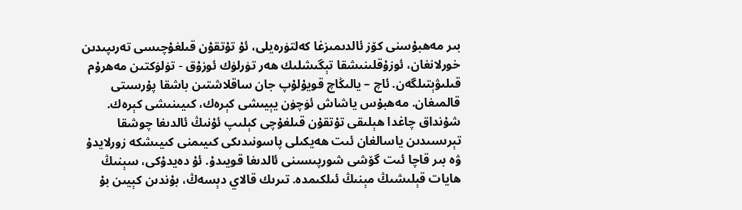بىر مەھبۇسنى كۆز ئالدىمىزغا كەلتۈرەيلى، ئۇ تۇتقۇن قىلغۇچىسى تەرىپىدىن خورلانغان، ئوزۇقلىنىشقا تېگىشلىك ھەر تۈرلۈك ئوزۇق - تۈلۈكتىن مەھرۇم قىلىۋېتىلگەن. ئاچ – يالىڭاچ قويۇلۇپ جان ساقلاشتىن باشقا پۇرسىتى قالمىغان. مەھبۇس ياشاش ئۈچۈن يېيىشى كېرەك، كىيىنىشى كېرەك. شۇنداق چاغدا ھېلىقى تۇتقۇن قىلغۇچى كېلىپ ئۇنىڭ ئالدىغا چوشقا تېرىسىدىن ياسالغان ئىت ھەيكىلى پاسونىدىكى كىيىمنى كىيىشكە زورلايدۇ ۋە بىر قاچا ئىت گۆشى شورپىسىنى ئالدىغا قويىدۇ. ئۇ دەيدۇكى، سېنىڭ ھايات قېلىشىڭ مېنىڭ ئىلكىمدە. تىرىك قالاي دېسەڭ، بۇندىن كېيىن بۇ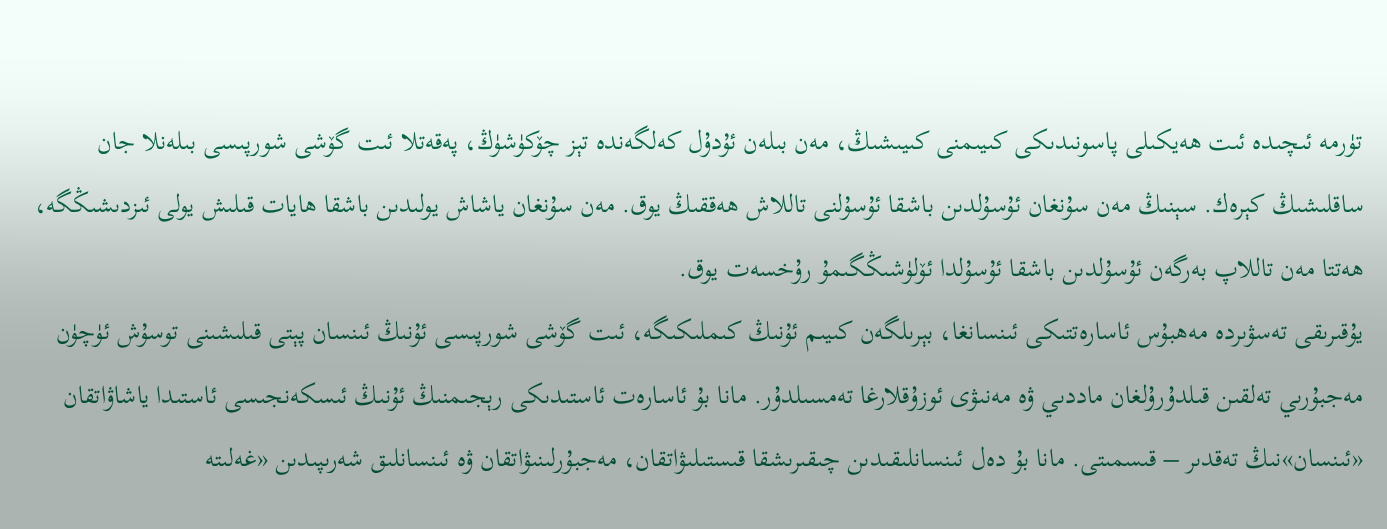تۈرمە ئىچىدە ئىت ھەيكىلى پاسونىدىكى كىيىمنى كىيىشىڭ، مەن بىلەن ئۇدۇل كەلگەندە تېز چۆكۈشۈڭ، پەقەتلا ئىت گۆشى شورپىسى بىلەنلا جان ساقلىشىڭ كېرەك. سېنىڭ مەن سۇنغان ئۇسۇلدىن باشقا ئۇسۇلنى تاللاش ھەققىڭ يوق. مەن سۇنغان ياشاش يولىدىن باشقا ھايات قىلىش يولى ئىزدىشىڭگە، ھەتتا مەن تاللاپ بەرگەن ئۇسۇلدىن باشقا ئۇسۇلدا ئۆلۈشىڭگىمۇ رۇخسەت يوق.
يۇقىرىقى تەسۋىردە مەھبۇس ئاسارەتتىكى ئىنسانغا، بېرىلگەن كىيىم ئۇنىڭ كىملىكىگە، ئىت گۆشى شورپىسى ئۇنىڭ ئىنسان پېتى قىلىشىنى توسۇش ئۈچۈن مەجبۇرىي تەلقىن قىلدۇرۇلغان ماددىي ۋە مەنىۋى ئوزۇقلارغا تەمسىلدۇر. مانا بۇ ئاسارەت ئاستىدىكى رېجىمنىڭ ئۇنىڭ ئىسكەنجىسى ئاستىدا ياشاۋاتقان «ئىنسان»نىڭ تەقدىر – قىسمىتى. مانا بۇ دەل ئىنسانلىقىدىن چىقىرىشقا قىستىلىۋاتقان، مەجبۇرلىنىۋاتقان ۋە ئىنسانلىق شەرىپىدىن «غەلىتە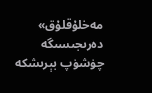مەخلۇقلۇق» دەرىجىسىگە چۈشۈپ بېرىشكە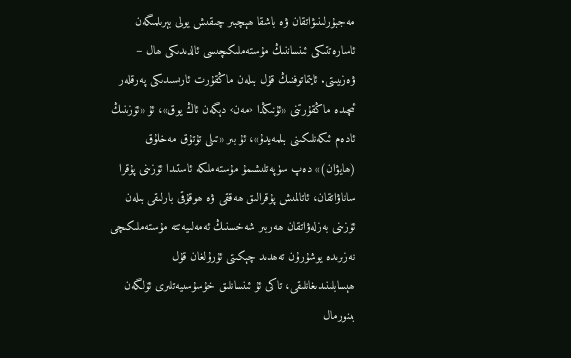مەجبۇرلىنىۋاتقان ۋە باشقا ھېچبىر چىقىش يولى بېرىلمىگەن ئاسارەتتىكى ئىنساننىڭ مۇستەملىكىچىسى ئالدىدىكى ھال – ۋەزىيىتى. ئايتماتوفنىڭ قۇل بىلەن ماڭقۇرت ئارىسىدىكى پەرقلەر ئىچىدە ماڭقۇرتنى «ئۇنىڭدا ‹مەن› دېگەن ئاڭ يوق»، ئۇ «ئۆزىنىڭ ئادەم ئىكەنلىكىنى بىلمەيدۇ»، ئۇ بىر «تىلى تۇتۇق مەخلۇق (ھايۋان)» دەپ سۈپەتلىشىمۇ مۇستەملىكە ئاستىدا ئۆزىنى پۇقرا ساناۋاتقان، ئاتالمىش پۇقرالىق ھەققى ۋە ھوقۇقى بارلىقى بىلەن ئۆزىنى بەزلەۋاتقان ھەربىر شەخسنىڭ ئەمەلىيەتتە مۇستەملىكىچى نەزىرىدە يوشۇرۇن تەھدىد چېكىتى ئۇرۇلغان قۇل ھېسابلىنىدىغانلىقى، تاكى ئۇ ئىنسانلىق خۇسۇسىيەتلىرى ئۆلگەن بىنورمال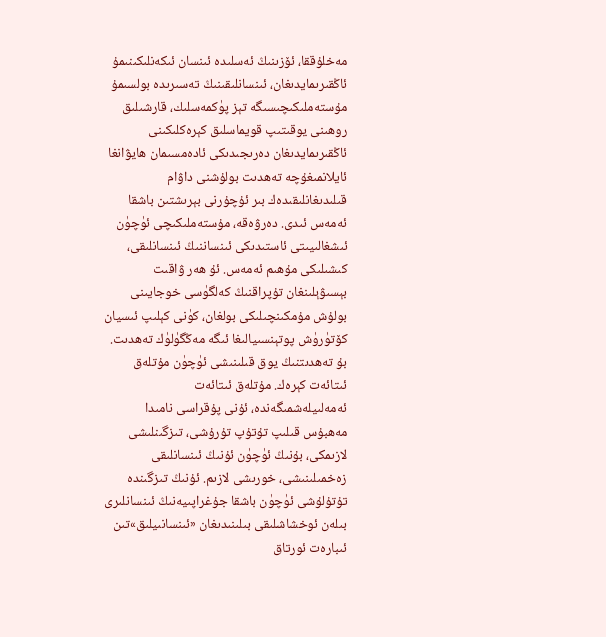مەخلۇققا، ئۆزىنىڭ ئەسلىدە ئىنسان ئىكەنلىكىنىمۇ ئاڭقىرىمايدىغان، ئىنسانلىقىنىڭ تەسىرىدە بولسىمۇ مۇستەملىكىچىسىگە تېز پۈكمەسلىك، قارشىلىق روھىنى يوقىتىپ قويماسلىق كېرەكلىكىنى ئاڭقىرىمايدىغان دەرىجىدىكى ئادەمسىمان ھايۋانغا ئايلانمىغۇچە تەھدىت بولۇشنى داۋام قىلىدىغانلىقىدەك بىر ئۇچۇرنى بېرىشتىن باشقا ئەمەس ئىدى. دەرۋەقە، مۇستەملىكىچى ئۈچۈن ئىشغالىيىتى ئاستىدىكى ئىنساننىڭ ئىنسانلىقى، كىشىلىكى مۇھىم ئەمەس. ئۇ ھەر ۋاقىت بېسىۋېلىنغان تۇپراقنىڭ كەلگۈسى خوجايىنى بولۇش مۇمكىنچىلىكى بولغان، كۈنى كېلىپ ئىسيان كۆتۈرۈش پوتېنسىيالىغا ئىگە مەڭگۈلۈك تەھدىت. بۇ تەھدىتنىڭ يوق قىلىنىشى ئۈچۈن مۇتلەق ئىتائەت كېرەك. مۇتلەق ئىتائەت ئەمەلىيلەشمىگەندە، ئۇنى پۇقراسى نامىدا مەھبۇس قىلىپ تۇتۇپ تۇرۇشى، تىزگىنلىشى لازىمكى، بۇنىڭ ئۈچۈن ئۇنىڭ ئىنسانلىقى زەخمىلىنىشى، خورىشى لازىم. ئۇنىڭ تىزگىندە تۇتۇلۇشى ئۈچۈن باشقا جۇغراپىيەنىڭ ئىنسانلىرى بىلەن ئوخشاشلىقى بىلىنىدىغان «ئىنسانىيلىق»تىن ئىبارەت ئورتاق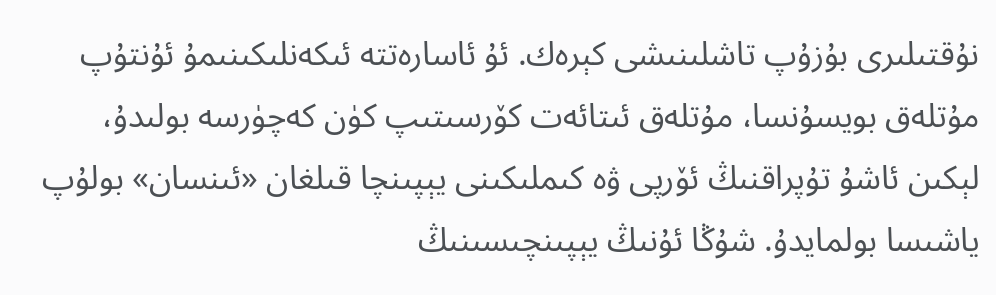نۇقتىلىرى بۇزۇپ تاشلىنىشى كېرەك. ئۇ ئاسارەتتە ئىكەنلىكىنىمۇ ئۇنتۇپ مۇتلەق بويسۇنسا، مۇتلەق ئىتائەت كۆرسىتىپ كۈن كەچۈرسە بولىدۇ، لېكىن ئاشۇ تۇپراقنىڭ ئۆرپى ۋە كىملىكىنى يېپىنچا قىلغان «ئىنسان» بولۇپ ياشىسا بولمايدۇ. شۇڭا ئۇنىڭ يېپىنچىسىنىڭ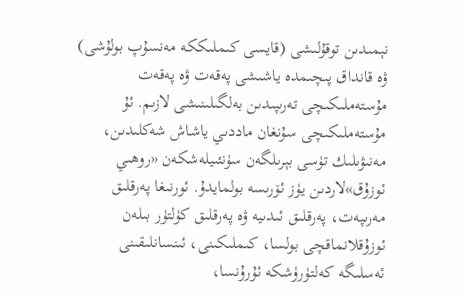نېمىدىن توقۇلىشى (قايسى كىملىككە مەنسۇپ بولۇشى) ۋە قانداق پىچىمدە ياشىشى پەقەت ۋە پەقەت مۇستەملىكىچى تەرىپىدىن بەلگىلىنىشى لازىم. ئۇ مۇستەملىكىچى سۇنغان ماددىي ياشاش شەكلىدىن، مەنىۋىلىك تۈسى بېرىلگەن سۈنئىيلەشكەن «روھىي ئوزۇق»لاردىن يۈز ئۆرىسە بولمايدۇ. ئورنىغا پەرقلىق مەرىپەت، پەرقلىق ئىدىيە ۋە پەرقلىق كۈلتۈر بىلەن ئوزۇقلانماقچى بولسا، كىملىكىنى، ئىنسانلىقىنى ئەسلىگە كەلتۈرۈشكە ئۇرۇنسا،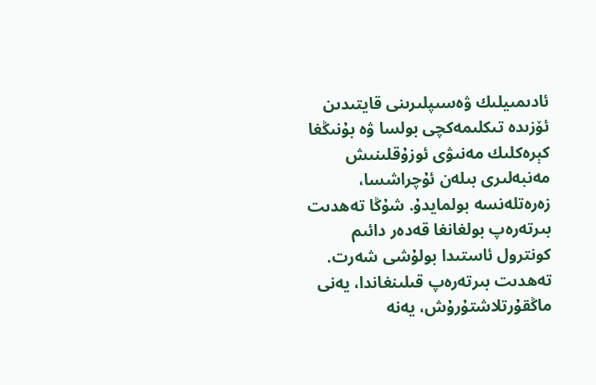ئادىمىيلىك ۋەسىپلىرىنى قايتىدىن ئۆزىدە تىكلىمەكچى بولسا ۋە بۇنىڭغا كېرەكلىك مەنىۋى ئوزۇقلىنىش مەنبەلىرى بىلەن ئۇچراشسا، زەرەتلەنسە بولمايدۇ. شۇڭا تەھدىت بىرتەرەپ بولغانغا قەدەر دائىم كونترول ئاستىدا بولۇشى شەرت. تەھدىت بىرتەرەپ قىلىنغاندا، يەنى ماڭقۇرتلاشتۇرۇش، يەنە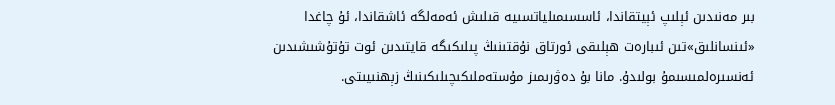بىر مەنىدىن ئېلىپ ئېيتقاندا، ئاسسىمىلياتسىيە قىلىش ئەمەلگە ئاشقاندا، ئۇ چاغدا «ئىنسانلىق»تىن ئىبارەت ھېلىقى ئورتاق نۇقتىنىڭ پىلىكىگە قايتىدىن ئوت تۇتۇشىشىدىن ئەنسىرەلمىسىمۇ بولىدۇ. مانا بۇ دەۋرىمىز مۇستەملىكىچىلىكىنىڭ زېھنىيىتى.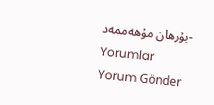-بۇرھان مۇھەممەد
Yorumlar
Yorum Gönder